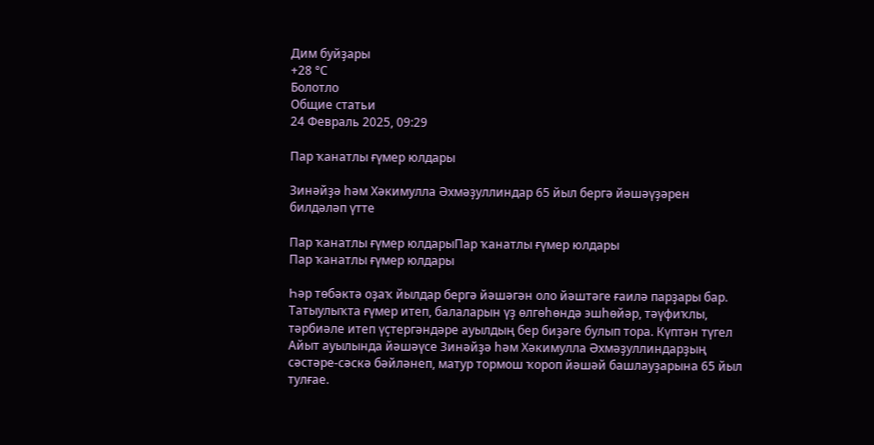Дим буйҙары
+28 °С
Болотло
Общие статьи
24 Февраль 2025, 09:29

Пар ҡанатлы ғүмер юлдары

Зинәйҙә һәм Хәкимулла Әхмәҙуллиндар 65 йыл бергә йәшәүҙәрен билдәләп үтте

Пар ҡанатлы ғүмер юлдарыПар ҡанатлы ғүмер юлдары
Пар ҡанатлы ғүмер юлдары

Һәр төбәктә оҙаҡ йылдар бергә йәшәгән оло йәштәге ғаилә парҙары бар. Татыулыҡта ғүмер итеп, балаларын үҙ өлгөһөндә эшһөйәр, тәүфиҡлы, тәрбиәле итеп үҫтергәндәре ауылдың бер биҙәге булып тора. Күптән түгел Айыт ауылында йәшәүсе Зинәйҙә һәм Хәкимулла Әхмәҙуллиндарҙың сәстәре-сәскә бәйләнеп, матур тормош ҡороп йәшәй башлауҙарына 65 йыл тулғае.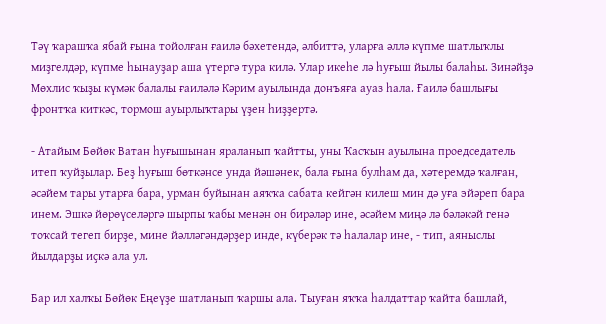Тәү ҡарашҡа ябай ғына тойолған ғаилә бәхетендә, әлбиттә, уларға әллә күпме шатлыҡлы миҙгелдәр, күпме һынауҙар аша үтергә тура килә. Улар икеһе лә һуғыш йылы балаһы. Зинәйҙә Мөхлис ҡыҙы күмәк балалы ғаиләлә Кәрим ауылында донъяға ауаз һала. Ғаилә башлығы фронтҡа киткәс, тормош ауырлыҡтары үҙен һиҙҙертә.

- Атайым Бөйөк Ватан һуғышынан яраланып ҡайтты, уны Ҡасҡын ауылына проедседатель итеп ҡуйҙылар. Беҙ һуғыш бөткәнсе унда йәшәнек, бала ғына булһам да, хәтеремдә ҡалған, әсәйем тары утарға бара, урман буйынан аяҡҡа сабата кейгән килеш мин дә уға эйәреп бара инем. Эшкә йөрөүселәргә шырпы ҡабы менән он бирәләр ине, әсәйем миңә лә бәләкәй генә тоҡсай тегеп бирҙе, мине йәлләгәндәрҙер инде, күберәк тә һалалар ине, - тип, аяныслы йылдарҙы иҫкә ала ул.

Бар ил халҡы Бөйөк Еңеүҙе шатланып ҡаршы ала. Тыуған яҡҡа һалдаттар ҡайта башлай,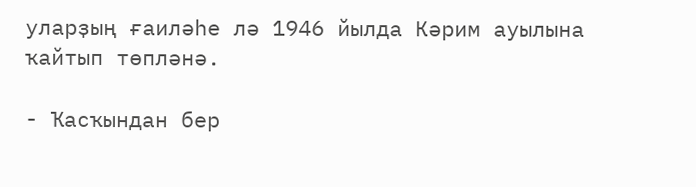уларҙың ғаиләһе лә 1946 йылда Кәрим ауылына ҡайтып төпләнә.

- Ҡасҡындан бер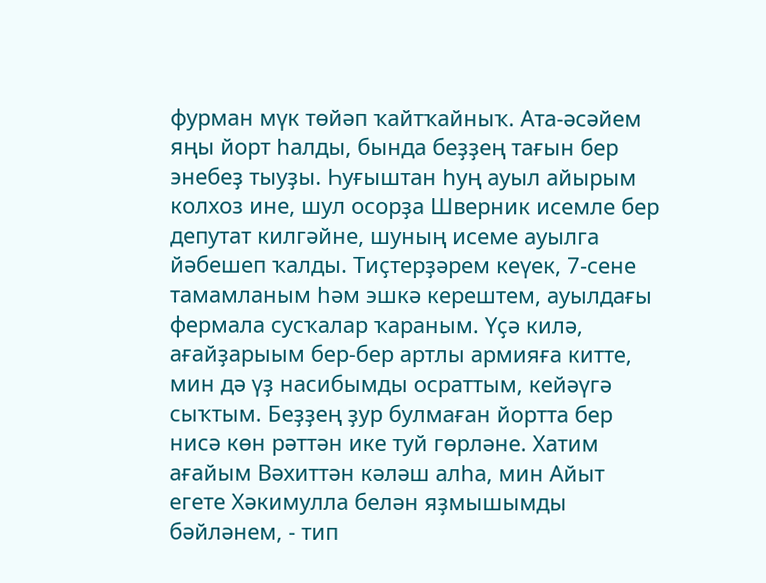фурман мүк төйәп ҡайтҡайныҡ. Ата-әсәйем яңы йорт һалды, бында беҙҙең тағын бер энебеҙ тыуҙы. Һуғыштан һуң ауыл айырым колхоз ине, шул осорҙа Шверник исемле бер депутат килгәйне, шуның исеме ауылга йәбешеп ҡалды. Тиҫтерҙәрем кеүек, 7-сене тамамланым һәм эшкә керештем, ауылдағы фермала сусҡалар ҡараным. Үҫә килә, ағайҙарыым бер-бер артлы армияға китте, мин дә үҙ насибымды осраттым, кейәүгә сыҡтым. Беҙҙең ҙур булмаған йортта бер нисә көн рәттән ике туй гөрләне. Хатим ағайым Вәхиттән кәләш алһа, мин Айыт егете Хәкимулла белән яҙмышымды бәйләнем, - тип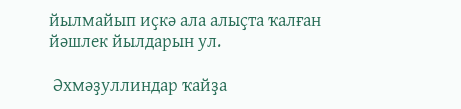йылмайып иҫкә ала алыҫта ҡалған йәшлек йылдарын ул.

 Әхмәҙуллиндар ҡайҙа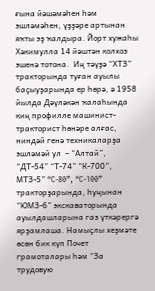ғына йәшәмәһен һәм эшләмәһен, үҙҙәре артынан яҡты эҙ ҡалдыра. Йорт хужаһы Хәкимулла 14 йәштән колхоз эшенә тотона.  Иң тәүҙә “ХТЗ” тракторында туған ауылы баҫыуҙарында ер һөрә, ә 1958 йылда Дәүләкән ҡалаһында киң профилле машинист-тракторист һөнәре алғас, ниндәй генә техникаларҙа эшләмәй ул  – “Алтай”, “ДТ-54” “Т-74” “К-700”, МТЗ-5” “C-80”, “C-100” тракторҙарында, һуңынан “ЮМЗ-6” экскаваторында ауылдашларына газ үткәрергә ярҙамлаша. Намыҫлы хеҙмәте өсөн бик күп Почет грамоталары һәм “За трудовую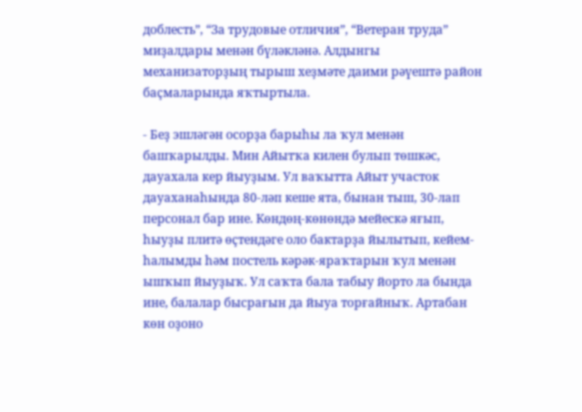доблесть”, “За трудовые отличия”, “Ветеран труда” миҙалдары менән бүләкләнә. Алдынгы механизаторҙың тырыш хеҙмәте даими рәүештә район баҫмаларында яҡтыртыла.

- Беҙ эшләгән осорҙа барыһы ла ҡул менән башҡарылды. Мин Айытҡа килен булып төшкәс, дауахала кер йыуҙым. Ул ваҡытта Айыт участок дауаханаһында 80-ләп кеше ята, бынан тыш, 30-лап персонал бар ине. Көндөң-көнөндә мейескә яғып, һыуҙы плитә өҫтендәге оло бактарҙа йылытып, кейем-һалымды һәм постель кәрәк-яраҡтарын ҡул менән ышҡып йыуҙыҡ. Ул саҡта бала табыу йорто ла бында ине, балалар бысрағын да йыуа торғайныҡ. Артабан көн оҙоно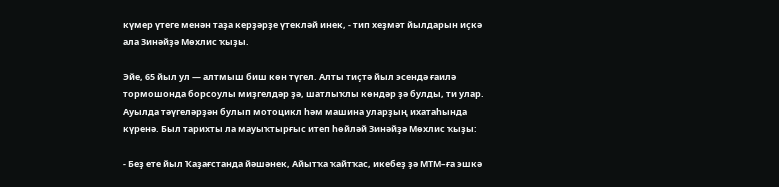күмер үтеге менән таҙа керҙәрҙе үтекләй инек, - тип хеҙмәт йылдарын иҫкә ала Зинәйҙә Мөхлис ҡыҙы.

Эйе, 65 йыл ул — алтмыш биш көн түгел. Алты тиҫтә йыл эсендә ғаилә тормошонда борсоулы миҙгелдәр ҙә, шатлыҡлы көндәр ҙә булды, ти улар. Ауылда тәүгеләрҙән булып мотоцикл һәм машина уларҙың ихатаһында күренә. Был тарихты ла мауыҡтырғыс итеп һөйләй Зинәйҙә Мөхлис ҡыҙы:

- Беҙ ете йыл Ҡаҙағстанда йәшәнек, Айытҡа ҡайтҡас, икебеҙ ҙә МТМ–ға эшкә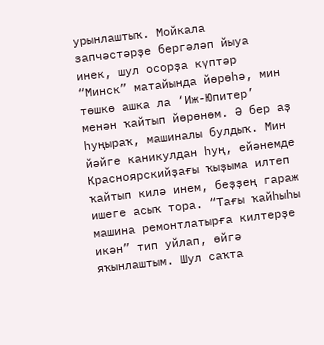урынлаштыҡ. Мойкала запчәстәрҙе бергәләп йыуа инек, шул осорҙа күптәр “Минск” матайында йөрөһә, мин төшкө ашка ла ‘Иж-Юпитер’ менән ҡайтып йөрөнөм. Ә бер аҙ һуңыраҡ, машиналы булдыҡ. Мин йәйге каникулдан һуң, ейәнемде Красноярскийҙағы ҡыҙыма илтеп ҡайтып килә инем, беҙҙең гараж ишеге асыҡ тора. “Тағы ҡайһыһы машина ремонтлатырға килтерҙе икән” тип уйлап, өйгә яҡынлаштым. Шул саҡта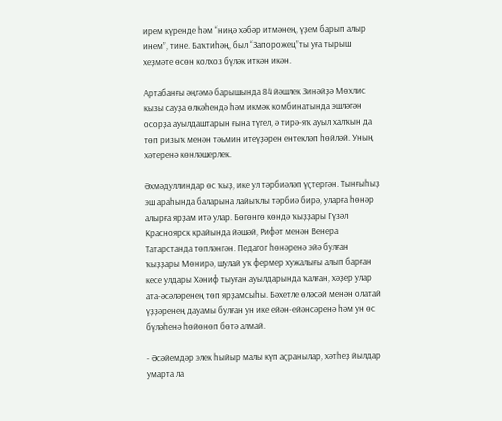ирем күренде һәм “ниңә хәбәр итмәнең, үҙем барып алыр инем”, тине. Баҡтиһәң, был “Запорожец”ты уға тырыш хеҙмәте өсөн колхоз бүләк иткән икән.

Артабанғы әңгәмә барышында 84 йәшлек Зинәйҙә Мөхлис кызы сауҙа өлкәһендә һәм икмәк комбинатында эшләгән осорҙа ауылдаштарын ғына түгел, ә тирә-яҡ ауыл халҡын да төп ризыҡ менән тәьмин итеүҙәрен ентекләп һөйләй. Уның хәтеренә көнләшерлек.

Әхмәдуллиндар өс ҡыҙ, ике ул тәрбиәләп үҫтергән. Тынғыһыҙ эш араһында баларына лайыҡлы тәрбиә бирә, уларға һөнәр алырға ярҙам итә улар. Бөгөнгө көндә ҡыҙҙары Гүзәл Красноярск крайында йәшәй, Рифәт менән Венера Татарстанда төпләнгән. Педагог һөнәренә эйә булған ҡыҙҙары Мөнирә, шулай уҡ фермер хужалығы алып барған кесе улдары Хәниф тыуған ауылдарында ҡалған, хәҙер улар ата-әсәләренең төп ярҙамсыһы. Бәхетле өләсәй менән олатай үҙҙәренең дауамы булған ун ике ейән-ейәнсәренә һәм ун өс бүләһенә һөйөнөп бөтә алмай.

- Әсәйемдәр элек һыйыр малы күп аҫранылар, хәтһеҙ йылдар умарта ла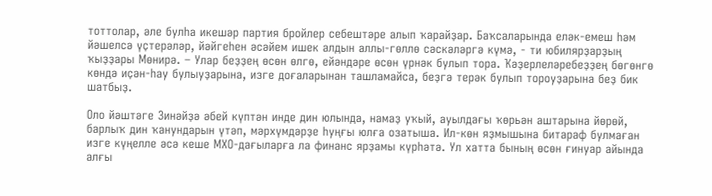тоттолар, әле булһа икешәр партия бройлер себештәре алып ҡарайҙар. Баҡсаларында еләк-емеш һәм йәшелсә үҫтерәләр, йәйгеһен әсәйем ишек алдын аллы-гөллө сәскәләргә күмә, - ти юбилярҙарҙың ҡыҙҙары Мөнирә. – Улар беҙҙең өсөн өлгө, ейәндәре өсөн үрнәк булып тора. Ҡәҙерлеләребеҙҙең бөгөнгө көндә иҫән-һау булыуҙарына, изге доғаларынан ташламайса, беҙгә терәк булып тороуҙарына беҙ бик шатбыҙ.

Оло йәштәге Зинәйҙә әбей күптән инде дин юлында, намаҙ уҡый, ауылдағы ҡөрьән аштарына йөрөй, барлыҡ дин ҡанундарын үтәп, мәрхүмдәрҙе һуңғы юлға озатыша. Ил-көн яҙмышына битараф булмаған изге күңелле әсә кеше МХО-дағыларға ла финанс ярҙамы күрһәтә. Ул хатта бының өсөн ғинуар айында алғы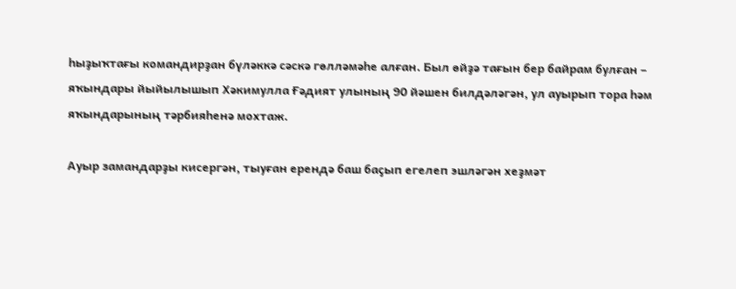һыҙыҡтағы командирҙан бүләккә сәскә гөлләмәһе алған. Был өйҙә тағын бер байрам булған – яҡындары йыйылышып Хәкимулла Ғәдият улының 90 йәшен билдәләгән, ул ауырып тора һәм яҡындарының тәрбияһенә мохтаж.

Ауыр замандарҙы кисергән, тыуған ерендә баш баҫып егелеп эшләгән хеҙмәт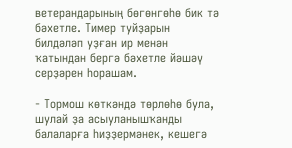ветерандарының бөгөнгөһө бик тә бәхетле. Тимер туйҙарын билдәләп уҙған ир менән ҡатындан бергә бәхетле йәшәү серҙәрен һорашам.

- Тормош көткәндә төрлөһө була, шулай ҙа асыуланышҡанды балаларға һиҙҙермәнек, кешегә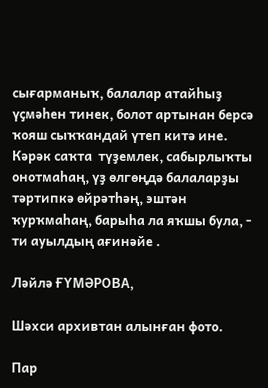сығарманыҡ, балалар атайһыҙ үҫмәһен тинек, болот артынан берсә ҡояш сыҡҡандай үтеп китә ине. Кәрәк саҡта  түҙемлек, сабырлыҡты онотмаһаң, үҙ өлгөңдә балаларҙы тәртипкә өйрәтһәң, эштән ҡурҡмаһаң, барыһа ла яҡшы була, - ти ауылдың ағинәйе .

Ләйлә ҒҮМӘРОВА,

Шәхси архивтан алынған фото.

Пар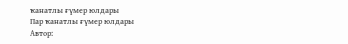ҡанатлы ғүмер юлдары
Пар ҡанатлы ғүмер юлдары
Автор: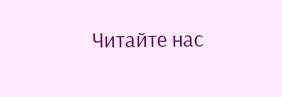Читайте нас